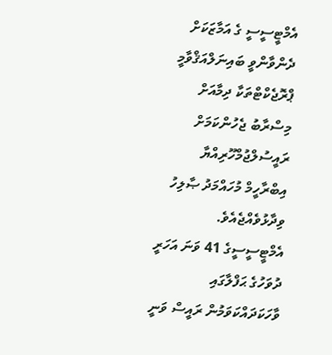އެމްޓީސީސީ ގެ އަމާޒަކަށް ދެންވާންވީ ބައިނަލްއަޤްވާމީ ޕްރޮޖެކްޓްތަކާ ދިމާއަށް މިސްރާބު ޖެހުންކަމަށް ރައީސުލްޖުމްހޫރިއްޔާ އިބްރާހީމް މުހައްމަދު ޞާލިހު ވިދާޅުވެއްޖެއެވެ.
އެމްޓީސީސީގެ 41 ވަނަ އަހަރީ ދުވަހުގެ ޙަފްލާގައި ވާހަކަދައްކަވަމުން ރައީސް ވަނީ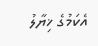އެކަމުގެ ޚިޔާލު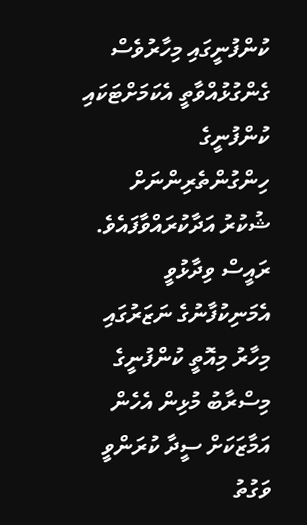ކުންފުނީގައި މިހާރުވެސް ގެންގުޅުއްވާތީ އެކަމަށްޓަކައި ކުންފުނީގެ ހިންގުންތެރިންނަށް ޝުކުރު އަދާކުރައްވާފައެވެ. ރައީސް ވިދާޅުވީ އެމަނިކުފާނުގެ ނަޒަރުގައި މިހާރު މިއޮތީ ކުންފުނީގެ މިސްރާބު މުޅިން އެހެން އަމާޒަކަށް ސީދާ ކުރަންވީ ވަގުތު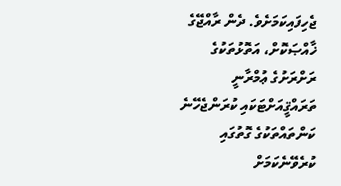ޖެހިފައިކަމަށެވެ. ދެން ރާއްޖޭގެ ޚާއްޞަކޮށް، އަތޮޅުތަކުގެ ރަށްރަށުގެ ޢުމްރާނީ ތަރައްޤީއަށްޓަކައި ކުރަންޖެހޭނެ ކަންތައްތަކުގެ ގޮތުގައި ކުރެވޭނެކަމަށް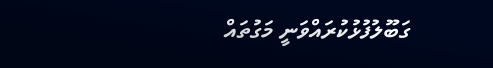ގަބޫލުފުޅުކުރައްވަނީ މަގުތައް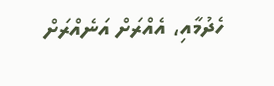ހެދުމާއި، އެއްރަށް އަނެއްރަށް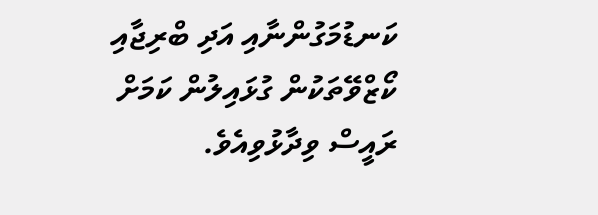ކަނޑުމަގުންނާއި އަދި ބްރިޖާއި ކޯޒްވޭތަކުން ގުޅައިލުން ކަމަށް ރައީސް ވިދާޅުވިއެވެ.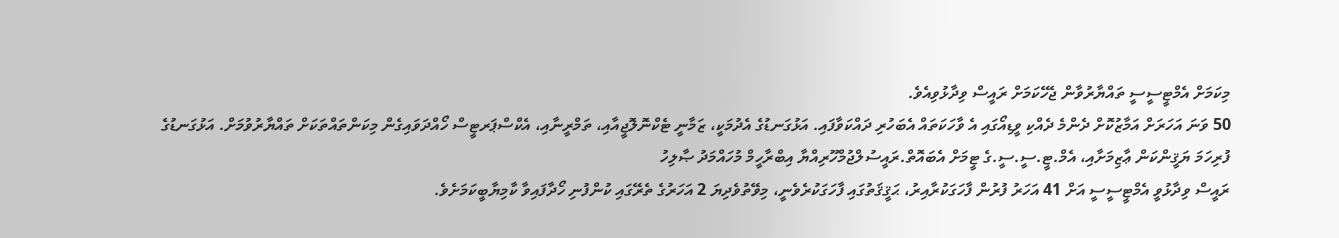މިކަމަށް އެމްޓީސީސީ ތައްޔާރުވާން ޖެހޭކަމަށް ރައީސް ވިދާޅުވިއެވެ.
50 ވަނަ އަހަރަށް އަމާޒުކޮށް ދެންމެ ދެއްކި ވީޑިއޯގައި އެ ވާހަކަތައް އެބަހުރި ދައްކަވާފައި. އަޅުގަނޑުގެ އެދުމަކީ، ޒަމާނީ ޓެކްނޮލޮޖީއާއި، ތަމްރީނާއި، އެކްސްޕަރޓީސް ހޯއްދަވައިގެން މިކަންތައްތަކަށް ތައްޔާރުވުމަށް. އަޅުގަނޑުގެ ފުރިހަމަ ޔަޤީންކަން ޢާޒިމަށާއި، އެމް.ޓީ.ސީ.ސީ.ގެ ޓީމަށް އެބައޮތް.ރައީސުލްޖުމްހޫރިއްޔާ އިބްރާހީމް މުހައްމަދު ޞާލިހު
ރައީސް ވިދާޅުވީ އެމްޓީސީސީ އަށް 41 އަހަރު ފުރުން ފާހަގަކުރާއިރު، ޙަޤީޤަތުގައި ފާހަގަކުރެވެނީ، މިވޭތުވެދިޔަ 2 އަހަރުގެ ތެރޭގައި ކުންފުނި ހޯދާފައިވާ ކާމިޔާބީކަމަށެވެ.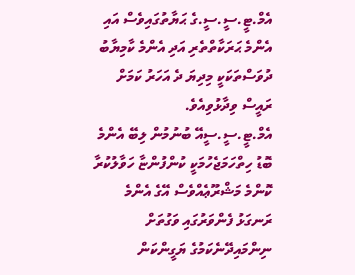އެމް.ޓީ.ސީ.ސީ.ގެ ޙަޔާތުގައިވެސް އައި އެންމެ ޙަރަކާތްތެރި އަދި އެންމެ ކާމިޔާބު ދުވަސްތަކަކީ މިދިޔަ ދެ އަހަރު ކަމަށް ރައީސް ވިދާޅުވިއެވެ.
އެމް.ޓީ.ސީ.ސީއޭ ބުނުމުން ލިބޭ އެންމެ ބޮޑު ހިތްހަމަޖެހުމަކީ ކުންފުންޏާ ހަވާލުކުރާ ކޮންމެ މަޝްރޫޢެއްވެސް އޭގެ އެންމެ ރަނގަޅު ފެންވަރުގައި ވަގުތަށް ނިންމައިދޭނެކަމުގެ ޔަގީންކަން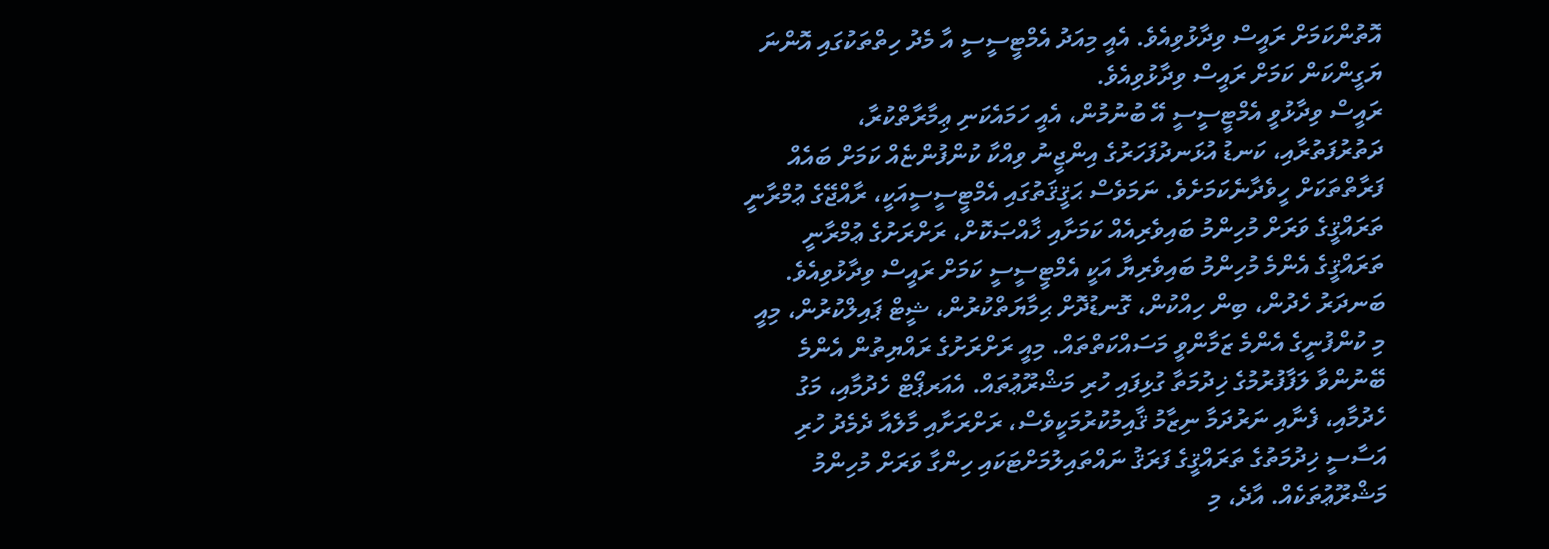އޮތުންކަމަށް ރައީސް ވިދާޅުވިއެވެ. އެއީ މިއަދު އެމްޓީސީސީ އާ މެދު ހިތްތަކުގައި އޮންނަ ޔަގީންކަން ކަމަށް ރައީސް ވިދާޅުވިއެވެ.
ރައީސް ވިދާޅުވީ އެމްޓީސީސީ އޭ ބުނުމުން، އެއީ ހަމައެކަނި ޢިމާރާތްކުރާ، ދަތުރުފަތުރާއި، ކަނޑު އުޅަނދުފަހަރުގެ އިންޖީނު ވިއްކާ ކުންފުންޏެއް ކަމަށް ބައެއް ފަރާތްތަކަށް ހީވެދާނެކަމަށެވެ. ނަމަވެސް ޙަޤީޤަތުގައި އެމްޓީސީސީއަކީ، ރާއްޖޭގެ ޢުމްރާނީ ތަރައްޤީގެ ވަރަށް މުހިންމު ބައިވެރިއެއް ކަމަށާއި ޚާއްޞަކޮށް، ރަށްރަށުގެ ޢުމްރާނީ ތަރައްޤީގެ އެންމެ މުހިންމު ބައިވެރިޔާ އަކީ އެމްޓީސީސީ ކަމަށް ރައީސް ވިދާޅުވިއެވެ.
ބަނދަރު ހެދުން، ބިން ހިއްކުން، ގޮނޑުދޮށް ޙިމާޔަތްކުރުން، ޝީޓް ޕައިލްކުރުން، މިއީ މި ކުންފުނީގެ އެންމެ ޒަމާންވީ މަސައްކަތްތައް. މިއީ ރަށްރަށުގެ ރައްޔިތުން އެންމެ ބޭނުންވާ ލަފާފުރުމުގެ ޚިދުމަތާ ގުޅިފައި ހުރި މަޝްރޫޢުތައް. އެއަރޕޯޓް ހެދުމާއި، މަގު ހެދުމާއި، ފެނާއި ނަރުދަމާ ނިޒާމު ޤާއިމުކުރުމަކީވެސް، ރަށްރަށާއި މާލެއާ ދެމެދު ހުރި އަސާސީ ޚިދުމަތުގެ ތަރައްޤީގެ ފަރަޤު ނައްތައިލުމަށްޓަކައި ހިންގާ ވަރަށް މުހިންމު މަޝްރޫޢުތަކެއް. އާދެ، މި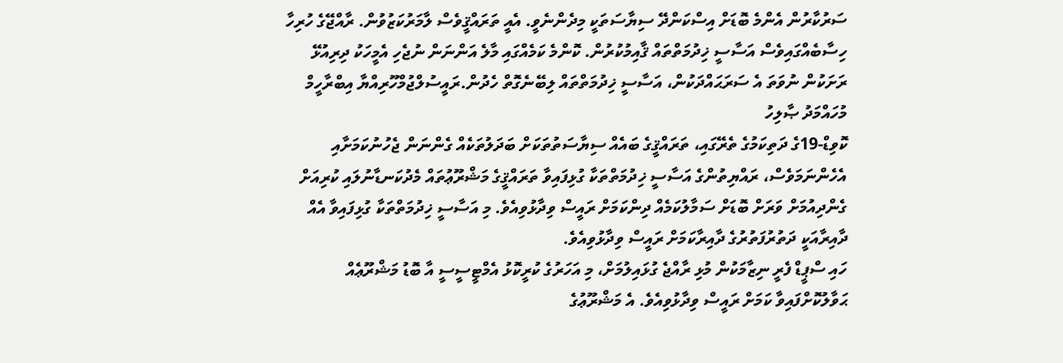ސަރުކާރުން އެންމެ ބޮޑަށް އިސްކަންދޭ ސިޔާސަތަކީ މިދެންނެވީ. އެއީ ތަރައްޤީވެސް ލާމަރުކަޒުވުން. ރާއްޖޭގެ ހުރިހާ ހިސާބެއްގައިވެސް އަސާސީ ޚިދުމަތްތައް ޤާއިމުކުރުން. ކޮންމެ ކަމެއްގައި މާލެ އަންނަން ނުޖެހި އެމީހަކު ދިރިއުޅޭ ރަށަކުން ނުވަތަ އެ ސަރަޙައްދަކުން، އަސާސީ ޚިދުމަތްތައް ލިބޭނެގޮތް ހެދުން.ރައީސުލްޖުމްހޫރިއްޔާ އިބްރާހީމް މުހައްމަދު ޞާލިހު
ކޮވިޑް-19ގެ ދަތިކަމުގެ ތެރޭގައި، ތަރައްޤީގެ ބައެއް ސިޔާސަތުތަކަށް ބަދަލުތަކެއް ގެންނަން ޖެހުނުކަމަށާއި އެހެންނަމަވެސް، ރައްޔިތުންގެ އަސާސީ ޚިދުމަތްތަކާ ގުޅިފައިވާ ތަރައްޤީގެ މަޝްރޫޢުތައް މެދުކަނޑާނުލައި ކުރިއަށް ގެންދިއުމަށް ވަރަށް ބޮޑަށް ސަމާލުކަމެއް ދިންކަމަށް ރައީސް ވިދާޅުވިއެވެ. މި އަސާސީ ޚިދުމަތްތަކާ ގުޅިފައިވާ އެއް ދާއިރާއަކީ ދަތުރުފަތުރުގެ ދާއިރާކަމަށް ރައީސް ވިދާޅުވިއެވެ.
ހައި ސްޕީޑް ފެރީ ނިޒާމަކުން މުޅި ރާއްޖެ ގުޅައިލުމަށް، މި އަހަރުގެ ކުރީކޮޅު އެމްޓީސީސީ އާ ބޮޑު މަޝްރޫޢެއް ޙަވާލުކޮށްފައިވާ ކަމަށް ރައީސް ވިދާޅުވިއެވެ. އެ މަޝްރޫޢުގެ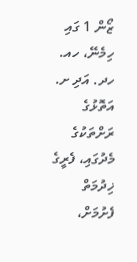ޒޯން 1 ގައި ހިމެނޭ، ހއ. ހދ. އަދި ށ. އަތޮޅުގެ ރަށްތަކުގެ މެދުގައި، ފެރީގެ ޚިދުމަތް ފެށުމަށް،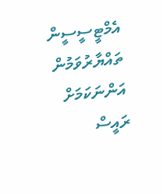އެމްޓީސީސީން ތައްޔާރުވަމުން އަންނަކަމަށް ރައީސް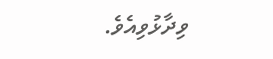ވިދާޅުވިއެވެ.